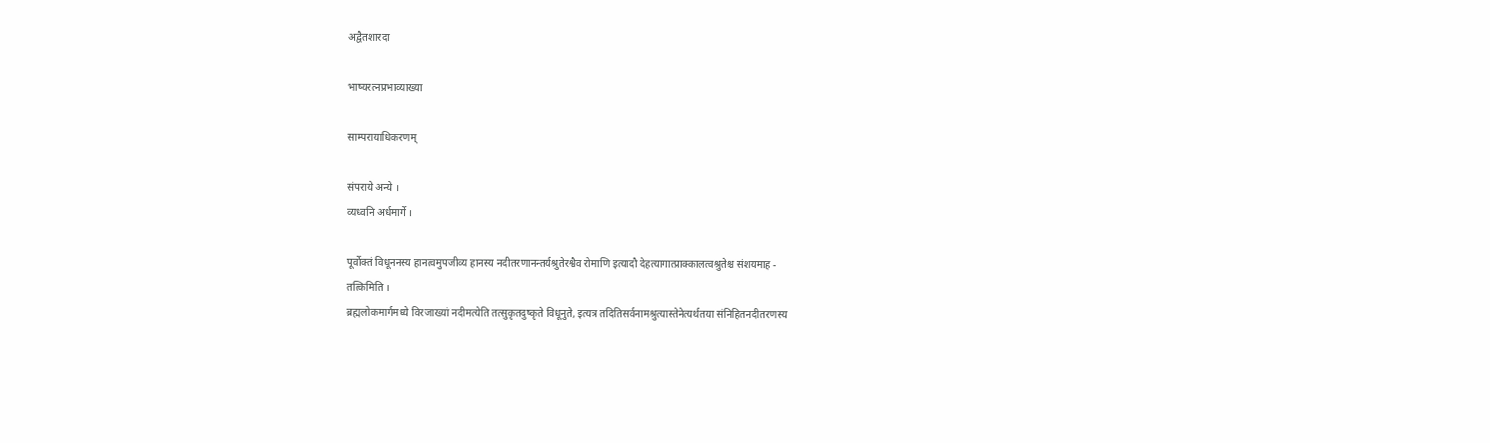अद्वैतशारदा

भाष्यरत्नप्रभाव्याख्या

साम्परायाधिकरणम्

संपराये अन्ये ।
व्यध्वनि अर्धमार्गे ।

पूर्वोक्तं विधूननस्य हानत्वमुपजीव्य हानस्य नदीतरणानन्तर्यश्रुतेरश्वैव रोमाणि इत्यादौ देहत्यागात्प्राक्कालत्वश्रुतेश्च संशयमाह -
तत्किमिति ।
ब्रह्मलोकमार्गमध्ये विरजाख्यां नदीमत्येति तत्सुकृतदुष्कृते विधूनुते, इत्यत्र तदितिसर्वनामश्रुत्यास्तेनेत्यर्थतया संनिहितनदीतरणस्य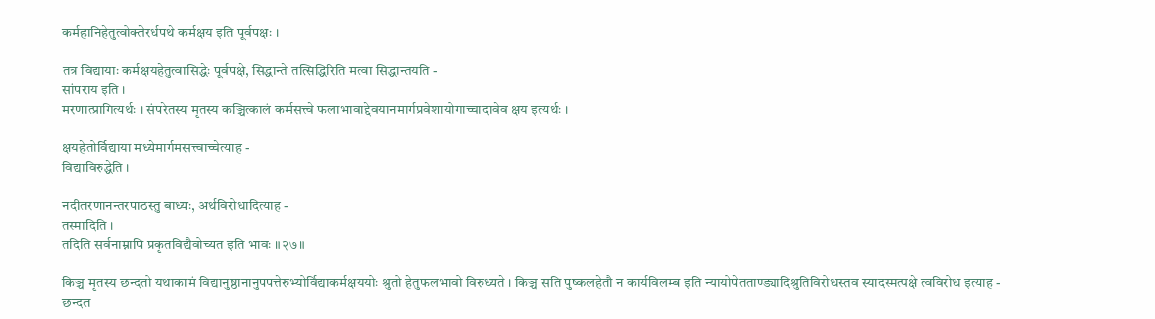कर्महानिहेतुत्वोक्तेरर्धपथे कर्मक्षय इति पूर्वपक्षः ।

तत्र विद्यायाः कर्मक्षयहेतुत्वासिद्धेः पूर्वपक्षे, सिद्धान्ते तत्सिद्धिरिति मत्वा सिद्धान्तयति -
सांपराय इति ।
मरणात्प्रागित्यर्थः । संपरेतस्य मृतस्य कञ्चित्कालं कर्मसत्त्वे फलाभावाद्देवयानमार्गप्रवेशायोगाच्चादावेव क्षय इत्यर्थः ।

क्षयहेतोर्विद्याया मध्येमार्गमसत्त्वाच्चेत्याह -
विद्याविरुद्धेति ।

नदीतरणानन्तरपाठस्तु बाध्यः, अर्थविरोधादित्याह -
तस्मादिति ।
तदिति सर्वनाम्नापि प्रकृतविद्यैवोच्यत इति भावः ॥२७॥

किञ्च मृतस्य छन्दतो यथाकामं विद्यानुष्ठानानुपपत्तेरुभ्योर्विद्याकर्मक्षययोः श्रुतो हेतुफलभावो विरुध्यते । किञ्च सति पुष्कलहेतौ न कार्यविलम्ब इति न्यायोपेतताण्ड्यादिश्रुतिविरोधस्तव स्यादस्मत्पक्षे त्वविरोध इत्याह -
छन्दत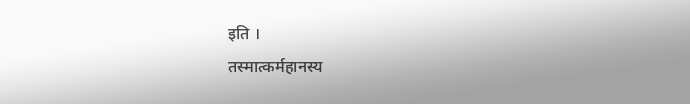इति ।
तस्मात्कर्महानस्य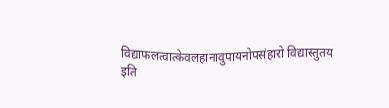विद्याफलत्वात्केवलहानावुपायनोपसंहारो विद्यास्तुतय इति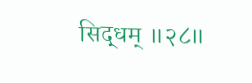सिद्धम् ॥२८॥